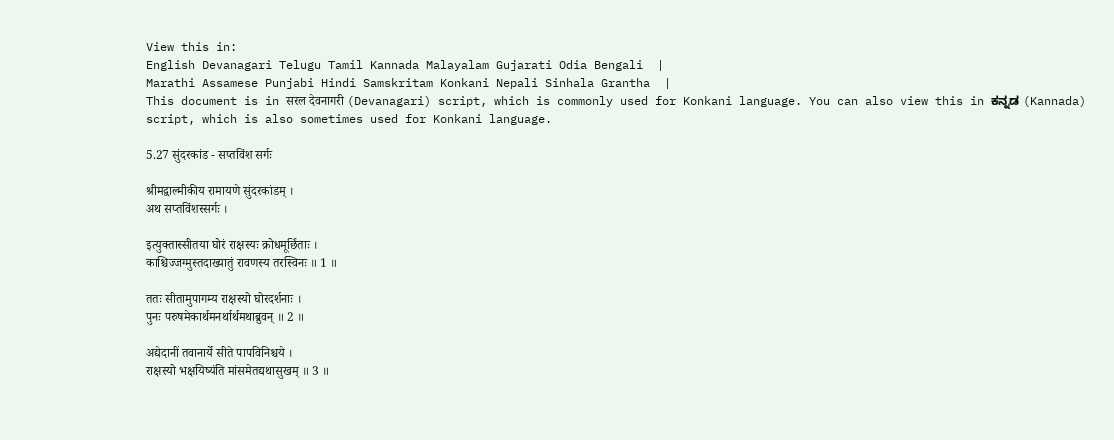View this in:
English Devanagari Telugu Tamil Kannada Malayalam Gujarati Odia Bengali  |
Marathi Assamese Punjabi Hindi Samskritam Konkani Nepali Sinhala Grantha  |
This document is in सरल देवनागरी (Devanagari) script, which is commonly used for Konkani language. You can also view this in ಕನ್ನಡ (Kannada) script, which is also sometimes used for Konkani language.

5.27 सुंदरकांड - सप्तविंश सर्गः

श्रीमद्वाल्मीकीय रामायणे सुंदरकांडम् ।
अथ सप्तविंशस्सर्गः ।

इत्युक्तास्सीतया घोरं राक्षस्यः क्रोधमूर्छिताः ।
काश्चिज्जग्मुस्तदाख्यातुं रावणस्य तरस्विनः ॥ 1 ॥

ततः सीतामुपागम्य राक्षस्यो घोरदर्शनाः ।
पुनः परुषमेकार्थमनर्थार्थमथाब्रुवन् ॥ 2 ॥

अद्येदानीं तवानार्ये सीते पापविनिश्चये ।
राक्षस्यो भक्षयिष्यंति मांसमेतद्यथासुखम् ॥ 3 ॥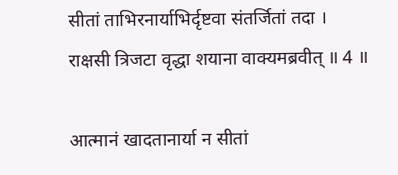सीतां ताभिरनार्याभिर्दृष्टवा संतर्जितां तदा ।
राक्षसी त्रिजटा वृद्धा शयाना वाक्यमब्रवीत् ॥ 4 ॥

आत्मानं खादतानार्या न सीतां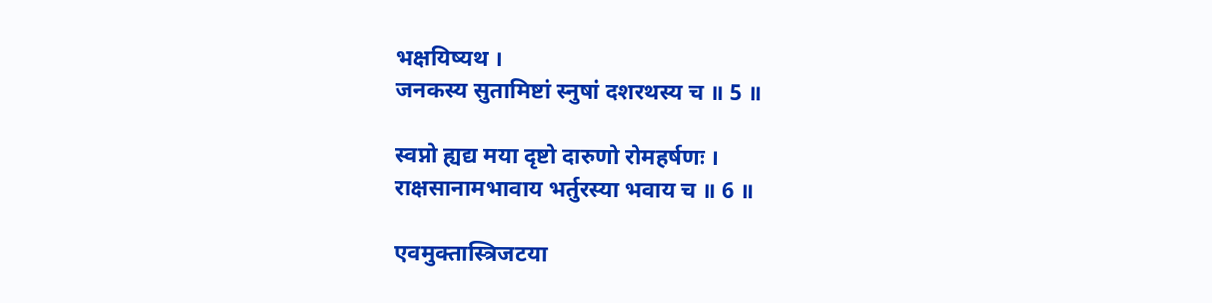भक्षयिष्यथ ।
जनकस्य सुतामिष्टां स्नुषां दशरथस्य च ॥ 5 ॥

स्वप्नो ह्यद्य मया दृष्टो दारुणो रोमहर्षणः ।
राक्षसानामभावाय भर्तुरस्या भवाय च ॥ 6 ॥

एवमुक्तास्त्रिजटया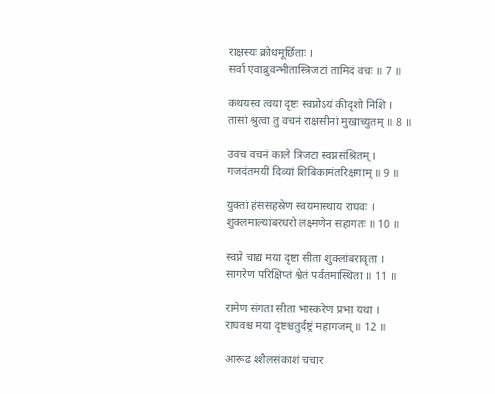राक्षस्यः क्रोधमूर्छिताः ।
सर्वा एवाब्रुवन्भीतास्त्रिजटां तामिदं वचः ॥ 7 ॥

कथयस्व त्वया दृष्टः स्वप्नोऽयं कीदृशो निशि ।
तासां श्रुत्वा तु वचनं राक्षसीनां मुखाच्युतम् ॥ 8 ॥

उवच वचनं काले त्रिजटा स्वप्नसंश्रितम् ।
गजदंतमयीं दिव्यां शिबिकामंतरिक्षगाम् ॥ 9 ॥

युक्तां हंससहस्रेण स्वयमास्थाय राघवः ।
शुक्लमाल्यांबरधरो लक्ष्मणेन सहागतः ॥ 10 ॥

स्वप्ने चाद्य मया दृष्टा सीता शुक्लांबरावृता ।
सागरेण परिक्षिप्तं श्वेतं पर्वतमास्थिता ॥ 11 ॥

रामेण संगता सीता भास्करेण प्रभा यथा ।
राघवश्च मया दृष्टश्चतुर्दष्ट्रं महागजम् ॥ 12 ॥

आरूढ श्शैलसंकाशं चचार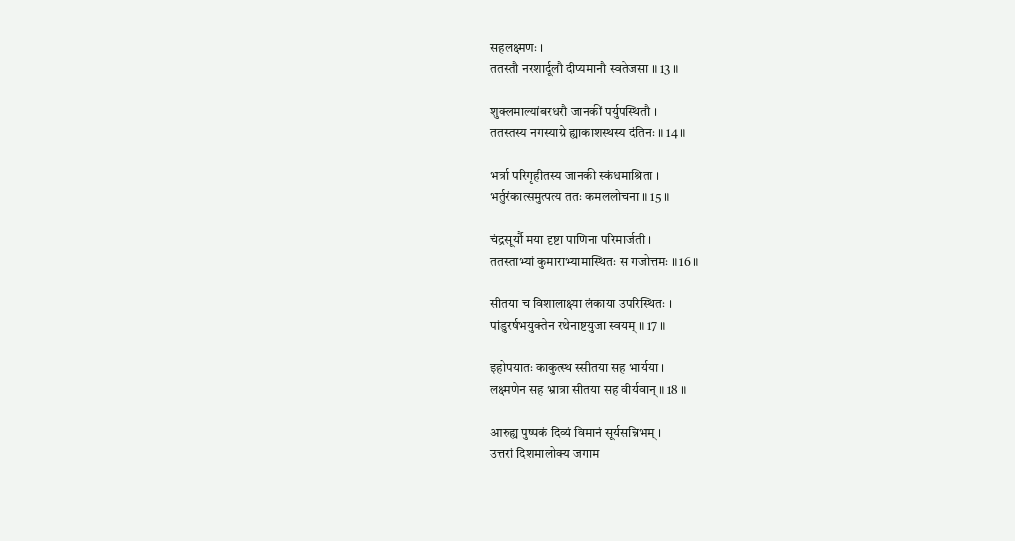सहलक्ष्मणः ।
ततस्तौ नरशार्दूलौ दीप्यमानौ स्वतेजसा ॥ 13 ॥

शुक्लमाल्यांबरधरौ जानकीं पर्युपस्थितौ ।
ततस्तस्य नगस्याग्रे ह्याकाशस्थस्य दंतिनः ॥ 14 ॥

भर्त्रा परिगृहीतस्य जानकी स्कंधमाश्रिता ।
भर्तुरंकात्समुत्पत्य ततः कमललोचना ॥ 15 ॥

चंद्रसूर्यौ मया दृष्टा पाणिना परिमार्जती ।
ततस्ताभ्यां कुमाराभ्यामास्थितः स गजोत्तमः ॥ 16 ॥

सीतया च विशालाक्ष्या लंकाया उपरिस्थितः ।
पांडुरर्षभयुक्तेन रथेनाष्टयुजा स्वयम् ॥ 17 ॥

इहोपयातः काकुत्स्थ स्सीतया सह भार्यया ।
लक्ष्मणेन सह भ्रात्रा सीतया सह वीर्यवान् ॥ 18 ॥

आरुह्य पुष्पकं दिव्यं विमानं सूर्यसन्निभम् ।
उत्तरां दिशमालोक्य जगाम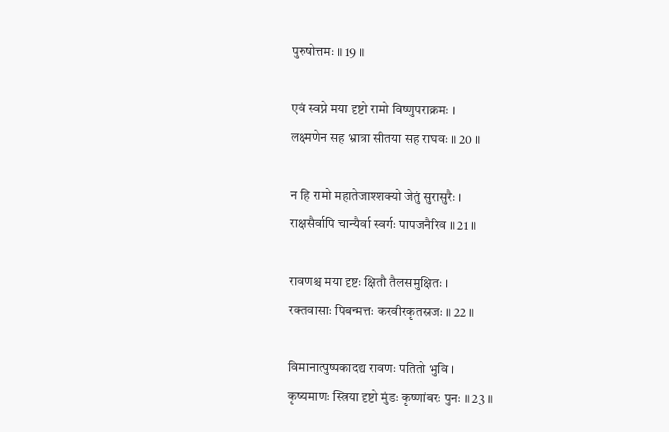पुरुषोत्तमः ॥ 19 ॥

एवं स्वप्ने मया दृष्टो रामो विष्णुपराक्रमः ।
लक्ष्मणेन सह भ्रात्रा सीतया सह राघवः ॥ 20 ॥

न हि रामो महातेजाश्शक्यो जेतुं सुरासुरैः ।
राक्षसैर्वापि चान्यैर्वा स्वर्गः पापजनैरिव ॥ 21 ॥

रावणश्च मया दृष्टः क्षितौ तैलसमुक्षितः ।
रक्तवासाः पिबन्मत्तः करवीरकृतस्रजः ॥ 22 ॥

विमानात्पुष्पकादद्य रावणः पतितो भुवि ।
कृष्यमाणः स्त्रिया दृष्टो मुंडः कृष्णांबरः पुनः ॥ 23 ॥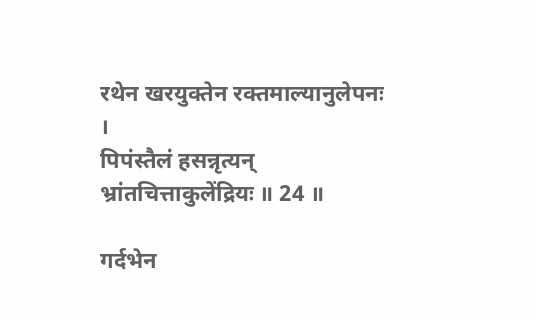रथेन खरयुक्तेन रक्तमाल्यानुलेपनः ।
पिपंस्तैलं हसन्नृत्यन् भ्रांतचित्ताकुलेंद्रियः ॥ 24 ॥

गर्दभेन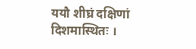ययौ शीघ्रं दक्षिणां दिशमास्थितः ।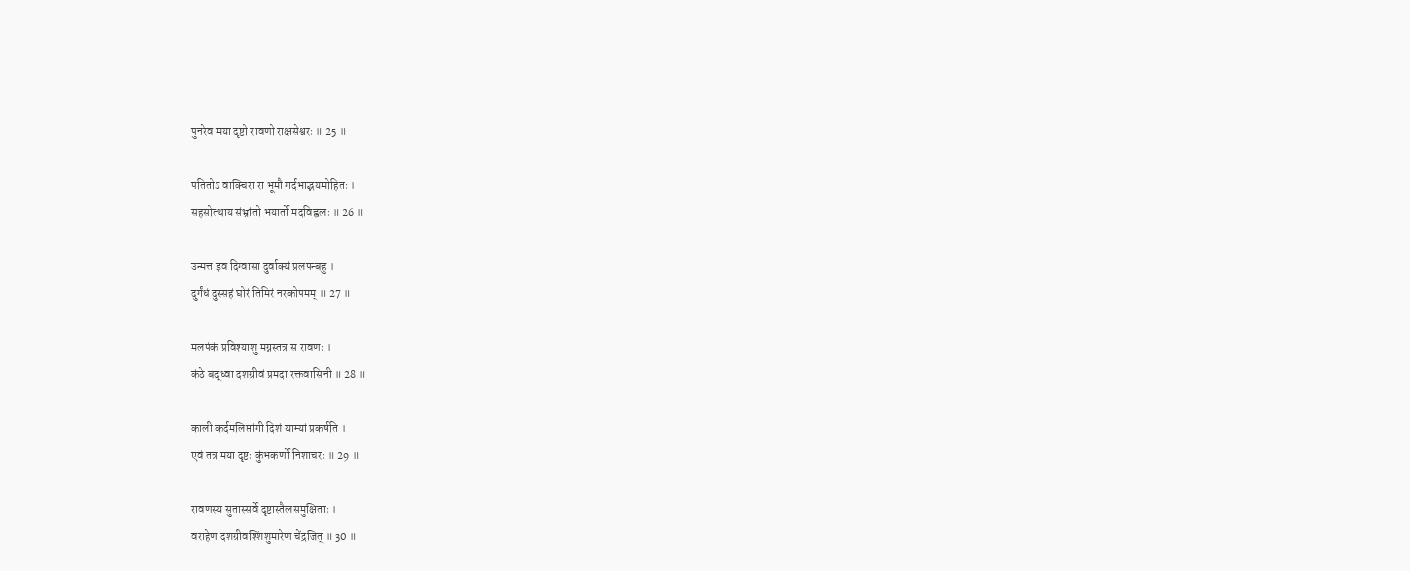पुनरेव मया दृष्टो रावणो राक्षसेश्वरः ॥ 25 ॥

पतितोऽ वाक्चिरा रा भूमौ गर्दभाद्भयमोहितः ।
सहसोत्थाय संभ्रांतो भयार्तो मदविह्वलः ॥ 26 ॥

उन्मत्त इव दिग्वासा दुर्वाक्यं प्रलपन्बहु ।
दुर्गंधं दुस्सहं घोरं तिमिरं नरकोपमम् ॥ 27 ॥

मलपंकं प्रविश्याशु मग्नस्तत्र स रावणः ।
कंठे बद्ध्वा दशग्रीवं प्रमदा रक्तवासिनी ॥ 28 ॥

काली कर्दमलिप्तांगी दिशं याम्यां प्रकर्षति ।
एवं तत्र मया दृष्टः कुंभकर्णो निशाचरः ॥ 29 ॥

रावणस्य सुतास्सर्वे दृष्टास्तैलसमुक्षिताः ।
वराहेण दशग्रीवश्शिंशुमारेण चेंद्रजित् ॥ 30 ॥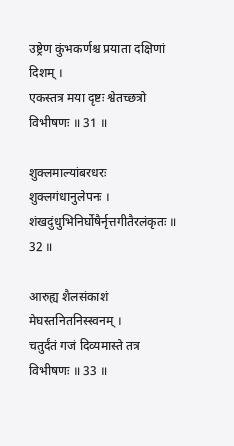उष्ट्रेण कुंभकर्णश्च प्रयाता दक्षिणां दिशम् ।
एकस्तत्र मया दृष्टः श्वेतच्छत्रो विभीषणः ॥ 31 ॥

शुक्लमाल्यांबरधरः शुक्लगंधानुलेपनः ।
शंखदुंधुभिनिर्घोषैर्नृत्तगीतैरलंकृतः ॥ 32 ॥

आरुह्य शैलसंकाशं मेघस्तनितनिस्स्वनम् ।
चतुर्दंतं गजं दिव्यमास्ते तत्र विभीषणः ॥ 33 ॥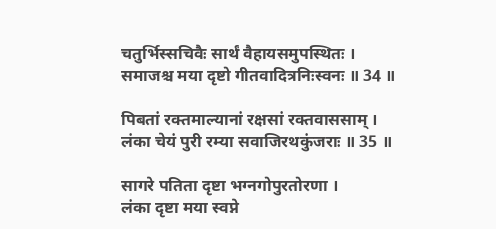चतुर्भिस्सचिवैः सार्थं वैहायसमुपस्थितः ।
समाजश्च मया दृष्टो गीतवादित्रनिःस्वनः ॥ 34 ॥

पिबतां रक्तमाल्यानां रक्षसां रक्तवाससाम् ।
लंका चेयं पुरी रम्या सवाजिरथकुंजराः ॥ 35 ॥

सागरे पतिता दृष्टा भग्नगोपुरतोरणा ।
लंका दृष्टा मया स्वप्ने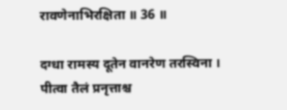रावणेनाभिरक्षिता ॥ 36 ॥

दग्धा रामस्य दूतेन वानरेण तरस्विना ।
पीत्वा तैलं प्रनृत्ताश्च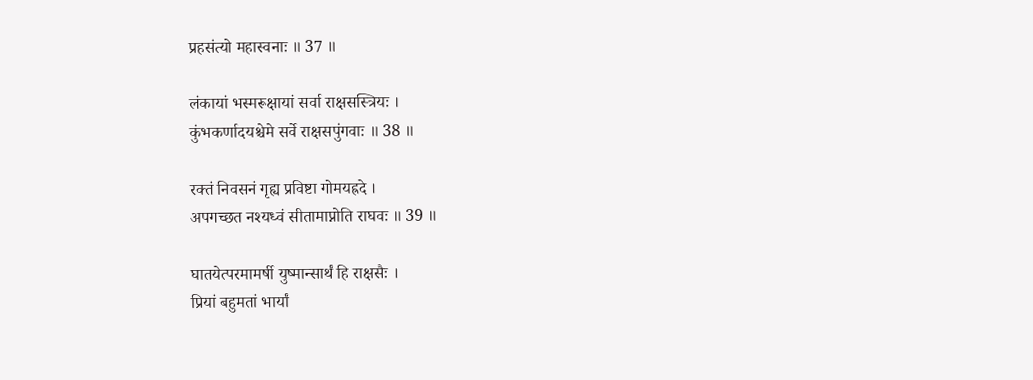प्रहसंत्यो महास्वनाः ॥ 37 ॥

लंकायां भस्मरूक्षायां सर्वा राक्षसस्त्रियः ।
कुंभकर्णादयश्चेमे सर्वे राक्षसपुंगवाः ॥ 38 ॥

रक्तं निवसनं गृह्य प्रविष्टा गोमयह्रदे ।
अपगच्छत नश्यध्वं सीतामाप्नोति राघवः ॥ 39 ॥

घातयेत्परमामर्षी युष्मान्सार्थं हि राक्षसैः ।
प्रियां बहुमतां भार्यां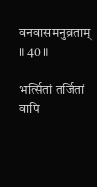वनवासमनुव्रताम् ॥ 40 ॥

भर्त्सितां तर्जितां वापि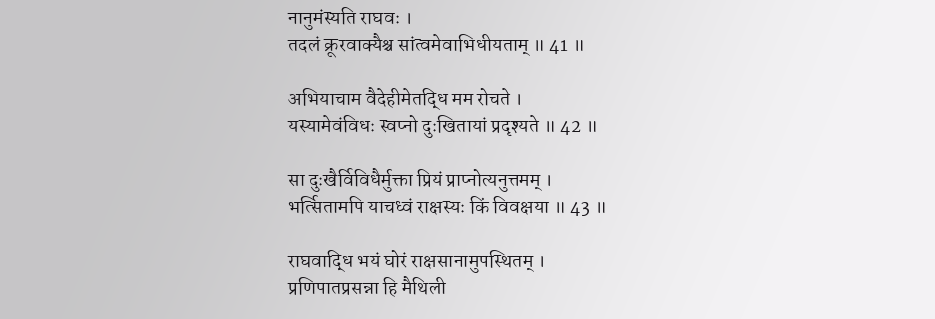नानुमंस्यति राघवः ।
तदलं क्रूरवाक्यैश्च सांत्वमेवाभिधीयताम् ॥ 41 ॥

अभियाचाम वैदेहीमेतद्धि मम रोचते ।
यस्यामेवंविधः स्वप्नो दुःखितायां प्रदृश्यते ॥ 42 ॥

सा दुःखैर्विविधैर्मुक्ता प्रियं प्राप्नोत्यनुत्तमम् ।
भर्त्सितामपि याचध्वं राक्षस्यः किं विवक्षया ॥ 43 ॥

राघवाद्धि भयं घोरं राक्षसानामुपस्थितम् ।
प्रणिपातप्रसन्ना हि मैथिली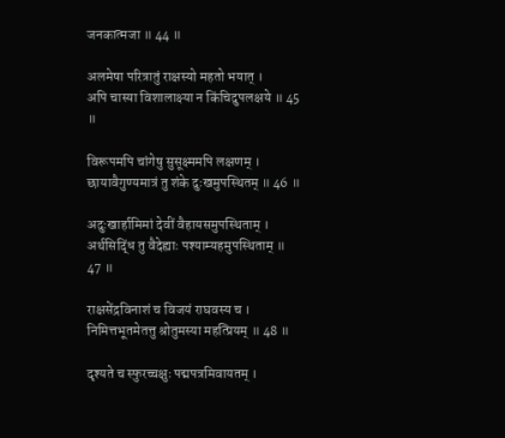जनकात्मजा ॥ 44 ॥

अलमेषा परित्रातुं राक्षस्यो महतो भयात् ।
अपि चास्या विशालाक्ष्या न किंचिदुपलक्षये ॥ 45 ॥

विरूपमपि चांगेषु सुसूक्ष्ममपि लक्षणम् ।
छायावैगुण्यमात्रं तु शंके दुःखमुपस्थितम् ॥ 46 ॥

अदुःखार्हामिमां देवीं वैहायसमुपस्थिताम् ।
अर्थसिद्धिं तु वैदेह्याः पश्याम्यहमुपस्थिताम् ॥ 47 ॥

राक्षसेंद्रविनाशं च विजयं राघवस्य च ।
निमित्तभूतमेतत्तु श्रोतुमस्या महत्प्रियम् ॥ 48 ॥

दृश्यते च स्फुरच्चक्षुः पद्मपत्रमिवायतम् ।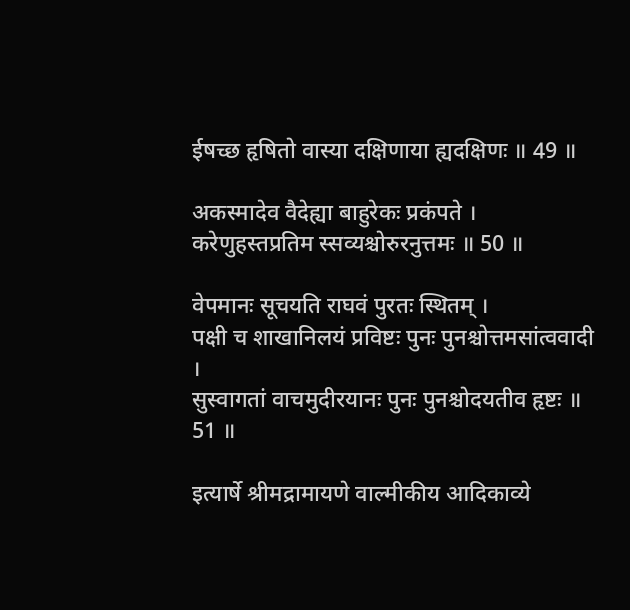ईषच्छ हृषितो वास्या दक्षिणाया ह्यदक्षिणः ॥ 49 ॥

अकस्मादेव वैदेह्या बाहुरेकः प्रकंपते ।
करेणुहस्तप्रतिम स्सव्यश्चोरुरनुत्तमः ॥ 50 ॥

वेपमानः सूचयति राघवं पुरतः स्थितम् ।
पक्षी च शाखानिलयं प्रविष्टः पुनः पुनश्चोत्तमसांत्ववादी ।
सुस्वागतां वाचमुदीरयानः पुनः पुनश्चोदयतीव हृष्टः ॥ 51 ॥

इत्यार्षे श्रीमद्रामायणे वाल्मीकीय आदिकाव्ये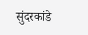सुंदरकांडे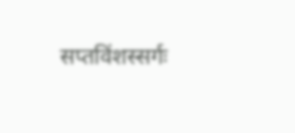सप्तविंशस्सर्गः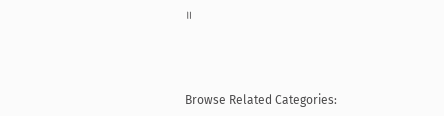॥




Browse Related Categories: